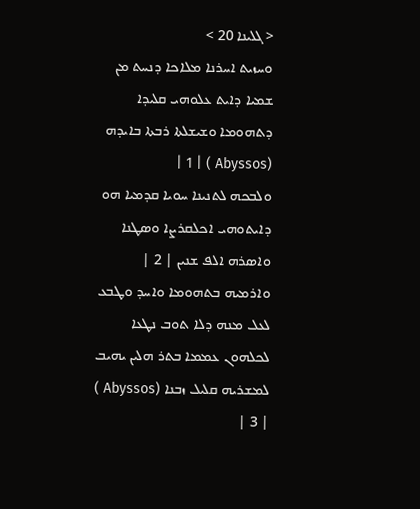< ܓܠܝܢܐ 20 >
ܘܚܙܝܬ ܐܚܪܢܐ ܡܠܐܟܐ ܕܢܚܬ ܡܢ ܫܡܝܐ ܕܐܝܬ ܥܠܘܗܝ ܩܠܝܕܐ ܕܬܗܘܡܐ ܘܫܝܫܠܬܐ ܪܒܬܐ ܒܐܝܕܗ (Abyssos ) | 1 |
ܘܠܒܟܗ ܠܬܢܝܢܐ ܚܘܝܐ ܩܕܡܝܐ ܗܘ ܕܐܝܬܘܗܝ ܐܟܠܩܪܨܐ ܘܤܛܢܐ ܘܐܤܪܗ ܐܠܦ ܫܢܝܢ | 2 |
ܘܐܪܡܝܗ ܒܬܗܘܡܐ ܘܐܚܕ ܘܛܒܥ ܠܥܠ ܡܢܗ ܕܠܐ ܬܘܒ ܢܛܥܐ ܠܟܠܗܘܢ ܥܡܡܐ ܒܬܪ ܗܠܝܢ ܝܗܝܒ ܠܡܫܪܝܗ ܩܠܝܠ ܙܒܢܐ (Abyssos ) | 3 |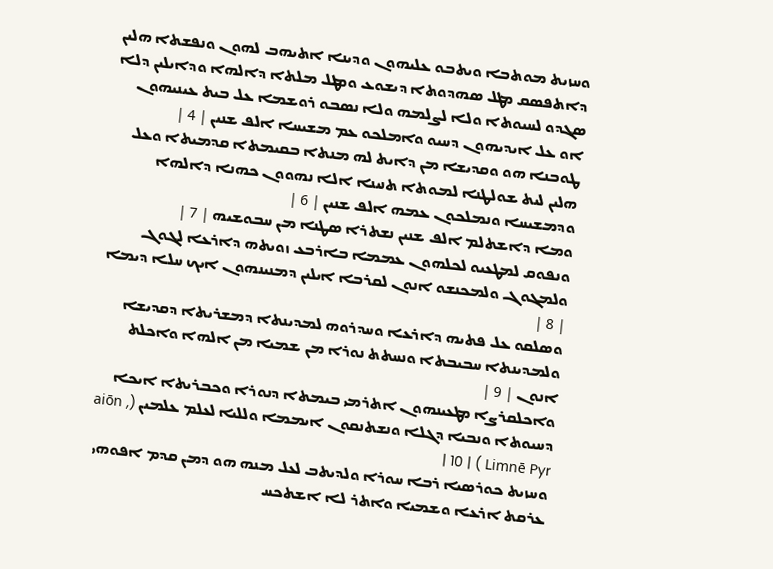ܘܚܙܝܬ ܡܘܬܒܐ ܘܝܬܒܘ ܥܠܝܗܘܢ ܘܕܝܢܐ ܐܬܝܗܒ ܠܗܘܢ ܘܢܦܫܬܐ ܗܠܝܢ ܕܐܬܦܤܩ ܡܛܠ ܤܗܕܘܬܐ ܕܝܫܘܥ ܘܡܛܠ ܡܠܬܐ ܕܐܠܗܐ ܘܕܐܝܠܝܢ ܕܠܐ ܤܓܕܘ ܠܚܝܘܬܐ ܘܠܐ ܠܨܠܡܗ ܘܠܐ ܢܤܒܘ ܪܘܫܡܐ ܥܠ ܒܝܬ ܥܝܢܝܗܘܢ ܐܘ ܥܠ ܐܝܕܝܗܘܢ ܕܚܝܘ ܘܐܡܠܟܘ ܥܡ ܡܫܝܚܐ ܐܠܦ ܫܢܝܢ | 4 |
ܛܘܒܢܐ ܗܘ ܘܩܕܝܫܐ ܡܢ ܕܐܝܬ ܠܗ ܡܢܬܐ ܒܩܝܡܬܐ ܩܕܡܝܬܐ ܘܥܠ ܗܠܝܢ ܠܝܬ ܫܘܠܛܢܐ ܠܡܘܬܐ ܬܢܝܢܐ ܐܠܐ ܢܗܘܘܢ ܟܗܢܐ ܕܐܠܗܐ ܘܕܡܫܝܚܐ ܘܢܡܠܟܘܢ ܥܡܗ ܐܠܦ ܫܢܝܢ | 6 |
ܘܡܐ ܕܐܫܬܠܡ ܐܠܦ ܫܢܝܢ ܢܫܬܪܐ ܤܛܢܐ ܡܢ ܚܒܘܫܝܗ | 7 |
ܘܢܦܘܩ ܠܡܛܥܝܘ ܠܟܠܗܘܢ ܥܡܡܐ ܒܐܪܒܥ ܙܘܝܬܗ ܕܐܪܥܐ ܠܓܘܓ ܘܠܡܓܘܓ ܘܠܡܟܢܫܘ ܐܢܘܢ ܠܩܪܒܐ ܐܝܠܝܢ ܕܡܢܝܢܗܘܢ ܐܝܟ ܚܠܐ ܕܝܡܐ | 8 |
ܘܤܠܩܘ ܥܠ ܦܬܝܗ ܕܐܪܥܐ ܘܚܕܪܘܗ ܠܡܕܝܢܬܐ ܕܡܫܪܝܬܐ ܕܩܕܝܫܐ ܘܠܡܕܝܢܬܐ ܚܒܝܒܬܐ ܘܢܚܬܬ ܢܘܪܐ ܡܢ ܫܡܝܐ ܡܢ ܐܠܗܐ ܘܐܟܠܬ ܐܢܘܢ | 9 |
ܘܐܟܠܩܪܨܐ ܡܛܥܝܢܗܘܢ ܐܬܪܡܝ ܒܝܡܬܐ ܕܢܘܪܐ ܘܟܒܪܝܬܐ ܐܝܟܐ ܕܚܝܘܬܐ ܘܢܒܝܐ ܕܓܠܐ ܘܢܫܬܢܩܘܢ ܐܝܡܡܐ ܘܠܠܝܐ ܠܥܠܡ ܥܠܡܝܢ (aiōn , Limnē Pyr ) | 10 |
ܘܚܙܝܬ ܟܘܪܤܝܐ ܪܒܐ ܚܘܪܐ ܘܠܕܝܬܒ ܠܥܠ ܡܢܗ ܗܘ ܕܡܢ ܩܕܡ ܐܦܘܗܝ ܥܪܩܬ ܐܪܥܐ ܘܫܡܝܐ ܘܐܬܪ ܠܐ ܐܫܬܟܚ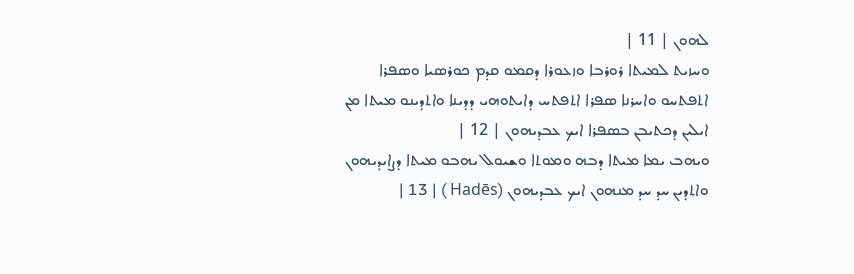ܠܗܘܢ | 11 |
ܘܚܙܝܬ ܠܡܝܬܐ ܪܘܪܒܐ ܘܙܥܘܪܐ ܕܩܡܘ ܩܕܡ ܟܘܪܤܝܐ ܘܤܦܪܐ ܐܬܦܬܚܘ ܘܐܚܪܢܐ ܤܦܪܐ ܐܬܦܬܚ ܕܐܝܬܘܗܝ ܕܕܝܢܐ ܘܐܬܕܝܢܘ ܡܝܬܐ ܡܢ ܐܝܠܝܢ ܕܟܬܝܒܢ ܒܤܦܪܐ ܐܝܟ ܥܒܕܝܗܘܢ | 12 |
ܘܝܗܒ ܝܡܐ ܡܝܬܐ ܕܒܗ ܘܡܘܬܐ ܘܫܝܘܠ ܝܗܒܘ ܡܝܬܐ ܕܨܐܝܕܝܗܘܢ ܘܐܬܕܝܢ ܚܕ ܚܕ ܡܢܗܘܢ ܐܝܟ ܥܒܕܝܗܘܢ (Hadēs ) | 13 |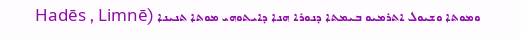ܘܡܘܬܐ ܘܫܝܘܠ ܐܬܪܡܝܘ ܒܝܡܬܐ ܕܢܘܪܐ ܗܢܐ ܕܐܝܬܘܗܝ ܡܘܬܐ ܬܢܝܢܐ (Hadēs , Limnē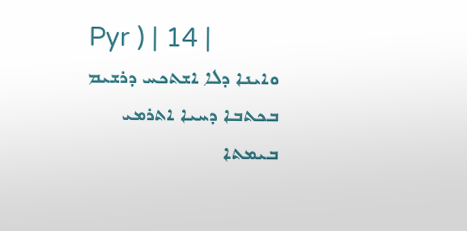Pyr ) | 14 |
ܘܐܝܢܐ ܕܠܐ ܐܫܬܟܚ ܕܪܫܝܡ ܒܟܬܒܐ ܕܚܝܐ ܐܬܪܡܝ ܒܝܡܬܐ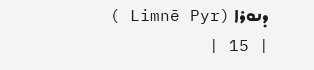ܕܢܘܪܐ (Limnē Pyr ) | 15 |